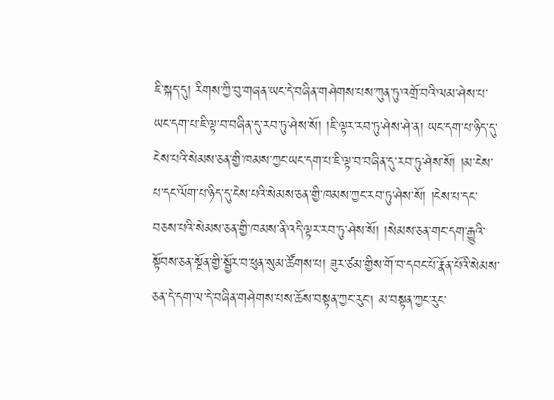ཇི་སྐད་དུ། རིགས་ཀྱི་བུ་གཞན་ཡང་དེ་བཞིན་གཤེགས་པས་ཀུན་ཏུ་འགྲོ་བའི་ལམ་ཤེས་པ་ཡང་དག་པ་ཇི་ལྟ་བ་བཞིན་དུ་རབ་ཏུ་ཤེས་སོ། །ཇི་ལྟར་རབ་ཏུ་ཤེས་ཤེ་ན། ཡང་དག་པ་ཉིད་དུ་ངེས་པའི་སེམས་ཅན་གྱི་ཁམས་ཀྱང་ཡང་དག་པ་ཇི་ལྟ་བ་བཞིན་དུ་རབ་ཏུ་ཤེས་སོ། །མ་ངེས་པ་དང་ལོག་པ་ཉིད་དུ་ངེས་པའི་སེམས་ཅན་གྱི་ཁམས་ཀྱང་རབ་ཏུ་ཤེས་སོ། །ངེས་པ་དང་བཅས་པའི་སེམས་ཅན་གྱི་ཁམས་ནི་འདི་ལྟར་རབ་ཏུ་ཤེས་སོ། །སེམས་ཅན་གང་དག་རྒྱུའི་སྟོབས་ཅན་སྔོན་གྱི་སྦྱོར་བ་ཕུན་སུམ་ཚོགས་པ། ཟུར་ཙམ་གྱིས་གོ་བ་དབང་པོ་རྣོན་པོའི་སེམས་ཅན་དེ་དག་ལ་དེ་བཞིན་གཤེགས་པས་ཆོས་བསྟན་ཀྱང་རུང། མ་བསྟན་ཀྱང་རུང་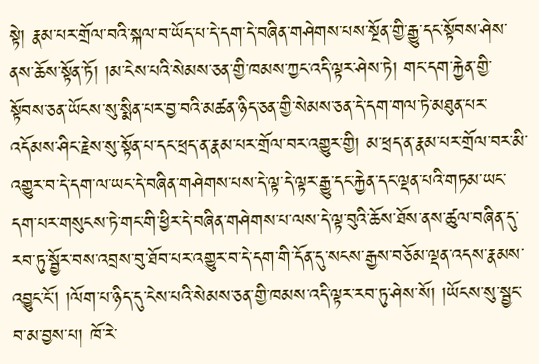སྟེ། རྣམ་པར་གྲོལ་བའི་སྐལ་བ་ཡོད་པ་དེ་དག་དེ་བཞིན་གཤེགས་པས་སྔོན་གྱི་རྒྱུ་དང་སྟོབས་ཤེས་ནས་ཆོས་སྟོན་ཏོ། །མ་ངེས་པའི་སེམས་ཅན་གྱི་ཁམས་ཀྱང་འདི་ལྟར་ཤེས་ཏེ། གང་དག་རྐྱེན་གྱི་སྟོབས་ཅན་ཡོངས་སུ་སྨིན་པར་བྱ་བའི་མཚན་ཉིད་ཅན་གྱི་སེམས་ཅན་དེ་དག་གལ་ཏེ་མཐུན་པར་འདོམས་ཤིང་རྗེས་སུ་སྟོན་པ་དང་ཕྲད་ན་རྣམ་པར་གྲོལ་བར་འགྱུར་གྱི། མ་ཕྲད་ན་རྣམ་པར་གྲོལ་བར་མི་འགྱུར་བ་དེ་དག་ལ་ཡང་དེ་བཞིན་གཤེགས་པས་དེ་ལྟ་དེ་ལྟར་རྒྱུ་དང་རྐྱེན་དང་ལྡན་པའི་གཏམ་ཡང་དག་པར་གསུངས་ཏེ་གང་གི་ཕྱིར་དེ་བཞིན་གཤེགས་པ་ལས་དེ་ལྟ་བུའི་ཆོས་ཐོས་ནས་ཚུལ་བཞིན་དུ་རབ་ཏུ་སྦྱོར་བས་འབྲས་བུ་ཐོབ་པར་འགྱུར་བ་དེ་དག་གི་དོན་དུ་སངས་རྒྱས་བཅོམ་ལྡན་འདས་རྣམས་འབྱུང་ངོ། །ལོག་པ་ཉིད་དུ་ངེས་པའི་སེམས་ཅན་གྱི་ཁམས་འདི་ལྟར་རབ་ཏུ་ཤེས་སོ། །ཡོངས་སུ་སྦྱང་བ་མ་བྱས་པ། ཁོ་རེ་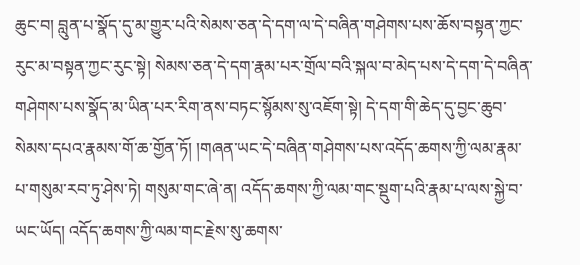ཆུང་བ། བླུན་པ་སྣོད་དུ་མ་གྱུར་པའི་སེམས་ཅན་དེ་དག་ལ་དེ་བཞིན་གཤེགས་པས་ཆོས་བསྟན་ཀྱང་རུང་མ་བསྟན་ཀྱང་རུང་སྟེ། སེམས་ཅན་དེ་དག་རྣམ་པར་གྲོལ་བའི་སྐལ་བ་མེད་པས་དེ་དག་དེ་བཞིན་གཤེགས་པས་སྣོད་མ་ཡིན་པར་རིག་ནས་བཏང་སྙོམས་སུ་འཇོག་སྟེ། དེ་དག་གི་ཆེད་དུ་བྱང་ཆུབ་སེམས་དཔའ་རྣམས་གོ་ཆ་གྱོན་ཏོ། །གཞན་ཡང་དེ་བཞིན་གཤེགས་པས་འདོད་ཆགས་ཀྱི་ལམ་རྣམ་པ་གསུམ་རབ་ཏུ་ཤེས་ཏེ། གསུམ་གང་ཞེ་ན། འདོད་ཆགས་ཀྱི་ལམ་གང་སྡུག་པའི་རྣམ་པ་ལས་སྐྱེ་བ་ཡང་ཡོད། འདོད་ཆགས་ཀྱི་ལམ་གང་རྗེས་སུ་ཆགས་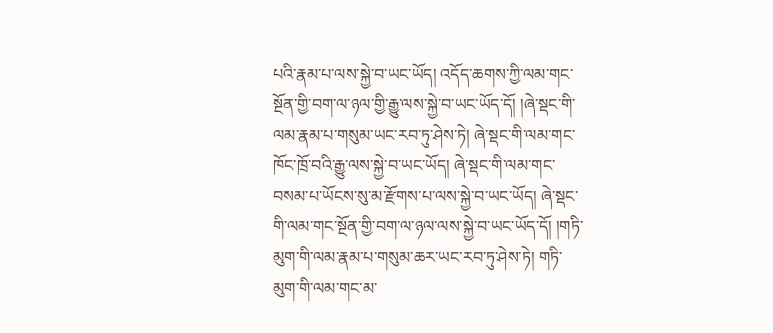པའི་རྣམ་པ་ལས་སྐྱེ་བ་ཡང་ཡོད། འདོད་ཆགས་ཀྱི་ལམ་གང་སྔོན་གྱི་བག་ལ་ཉལ་གྱི་རྒྱུ་ལས་སྐྱེ་བ་ཡང་ཡོད་དོ། །ཞེ་སྡང་གི་ལམ་རྣམ་པ་གསུམ་ཡང་རབ་ཏུ་ཤེས་ཏེ། ཞེ་སྡང་གི་ལམ་གང་ཁོང་ཁྲོ་བའི་རྒྱུ་ལས་སྐྱེ་བ་ཡང་ཡོད། ཞེ་སྡང་གི་ལམ་གང་བསམ་པ་ཡོངས་སུ་མ་རྫོགས་པ་ལས་སྐྱེ་བ་ཡང་ཡོད། ཞེ་སྡང་གི་ལམ་གང་སྔོན་གྱི་བག་ལ་ཉལ་ལས་སྐྱེ་བ་ཡང་ཡོད་དོ། །གཏི་མུག་གི་ལམ་རྣམ་པ་གསུམ་ཆར་ཡང་རབ་ཏུ་ཤེས་ཏེ། གཏི་མུག་གི་ལམ་གང་མ་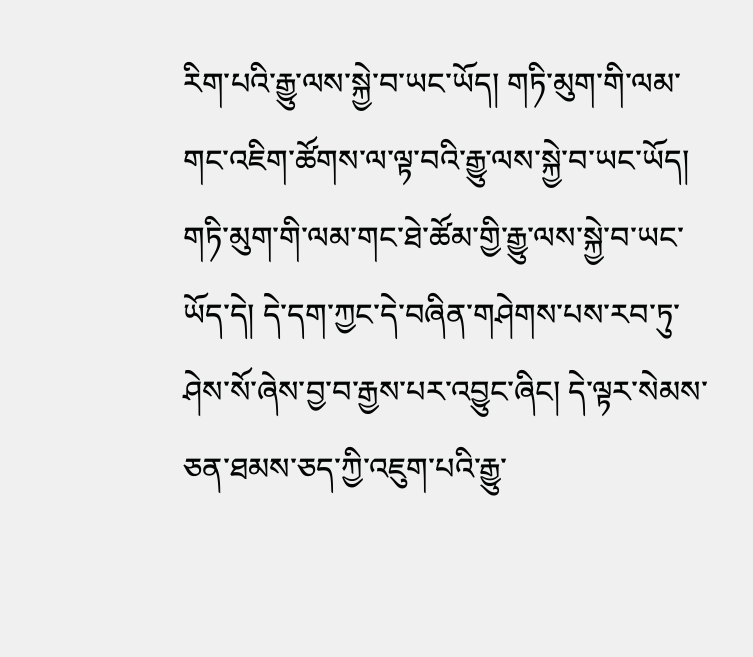རིག་པའི་རྒྱུ་ལས་སྐྱེ་བ་ཡང་ཡོད། གཏི་མུག་གི་ལམ་གང་འཇིག་ཚོགས་ལ་ལྟ་བའི་རྒྱུ་ལས་སྐྱེ་བ་ཡང་ཡོད། གཏི་མུག་གི་ལམ་གང་ཐེ་ཚོམ་གྱི་རྒྱུ་ལས་སྐྱེ་བ་ཡང་ཡོད་དེ། དེ་དག་ཀྱང་དེ་བཞིན་གཤེགས་པས་རབ་ཏུ་ཤེས་སོ་ཞེས་བྱ་བ་རྒྱས་པར་འབྱུང་ཞིང། དེ་ལྟར་སེམས་ཅན་ཐམས་ཅད་ཀྱི་འཇུག་པའི་རྒྱུ་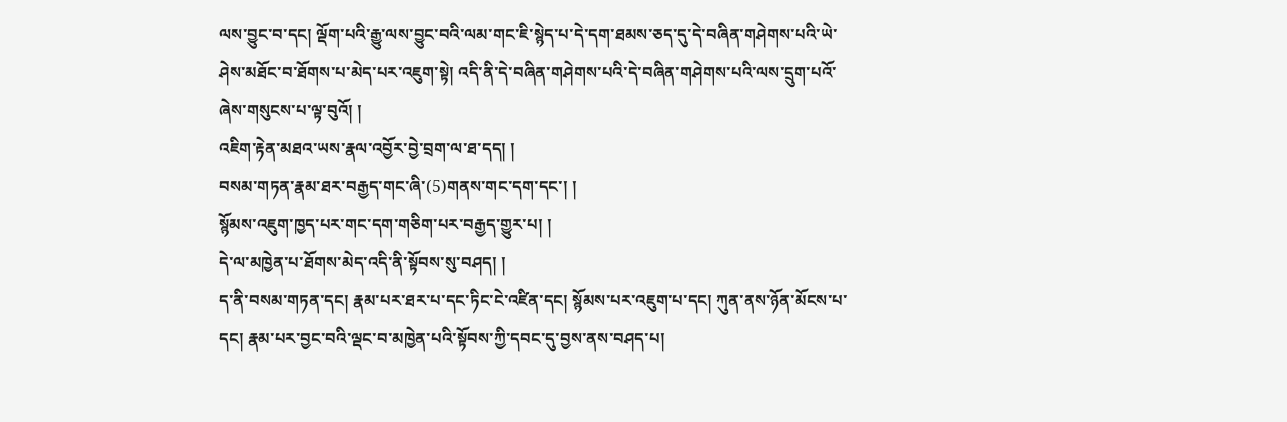ལས་བྱུང་བ་དང། ལྡོག་པའི་རྒྱུ་ལས་བྱུང་བའི་ལམ་གང་ཇི་སྙེད་པ་དེ་དག་ཐམས་ཅད་དུ་དེ་བཞིན་གཤེགས་པའི་ཡེ་ཤེས་མཐོང་བ་ཐོགས་པ་མེད་པར་འཇུག་སྟེ། འདི་ནི་དེ་བཞིན་གཤེགས་པའི་དེ་བཞིན་གཤེགས་པའི་ལས་དྲུག་པའོ་ཞེས་གསུངས་པ་ལྟ་བུའོ། །
འཇིག་རྟེན་མཐའ་ཡས་རྣལ་འབྱོར་བྱེ་བྲག་ལ་ཐ་དད། །
བསམ་གཏན་རྣམ་ཐར་བརྒྱད་གང་ཞི་(5)གནས་གང་དག་དང་། །
སྙོམས་འཇུག་ཁྱད་པར་གང་དག་གཅིག་པར་བརྒྱད་གྱུར་པ། །
དེ་ལ་མཁྱེན་པ་ཐོགས་མེད་འདི་ནི་སྟོབས་སུ་བཤད། །
ད་ནི་བསམ་གཏན་དང། རྣམ་པར་ཐར་པ་དང་ཏིང་ངེ་འཛིན་དང། སྙོམས་པར་འཇུག་པ་དང། ཀུན་ནས་ཉོན་མོངས་པ་དང། རྣམ་པར་བྱང་བའི་ལྡང་བ་མཁྱེན་པའི་སྟོབས་ཀྱི་དབང་དུ་བྱས་ནས་བཤད་པ།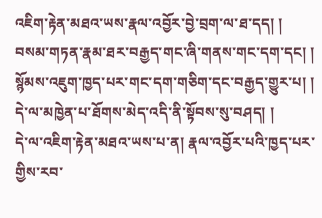འཇིག་རྟེན་མཐའ་ཡས་རྣལ་འབྱོར་བྱེ་བྲག་ལ་ཐ་དད། །
བསམ་གཏན་རྣམ་ཐར་བརྒྱད་གང་ཞི་གནས་གང་དག་དང། །
སྙོམས་འཇུག་ཁྱད་པར་གང་དག་གཅིག་དང་བརྒྱད་གྱུར་པ། །
དེ་ལ་མཁྱེན་པ་ཐོགས་མེད་འདི་ནི་སྟོབས་སུ་བཤད། །
དེ་ལ་འཇིག་རྟེན་མཐའ་ཡས་པ་ན། རྣལ་འབྱོར་པའི་ཁྱད་པར་གྱིས་རབ་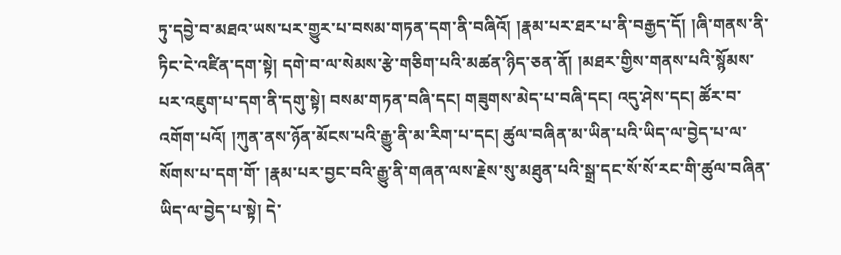ཏུ་དབྱེ་བ་མཐའ་ཡས་པར་གྱུར་པ་བསམ་གཏན་དག་ནི་བཞིའོ། །རྣམ་པར་ཐར་པ་ནི་བརྒྱད་དོ། །ཞི་གནས་ནི་ཏིང་ངེ་འཛིན་དག་སྟེ། དགེ་བ་ལ་སེམས་རྩེ་གཅིག་པའི་མཚན་ཉིད་ཅན་ནོ། །མཐར་གྱིས་གནས་པའི་སྙོམས་པར་འཇུག་པ་དག་ནི་དགུ་སྟེ། བསམ་གཏན་བཞི་དང། གཟུགས་མེད་པ་བཞི་དང། འདུ་ཤེས་དང། ཚོར་བ་འགོག་པའོ། །ཀུན་ནས་ཉོན་མོངས་པའི་རྒྱུ་ནི་མ་རིག་པ་དང། ཚུལ་བཞིན་མ་ཡིན་པའི་ཡིད་ལ་བྱེད་པ་ལ་སོགས་པ་དག་གོ་ །རྣམ་པར་བྱང་བའི་རྒྱུ་ནི་གཞན་ལས་རྗེས་སུ་མཐུན་པའི་སྒྲ་དང་སོ་སོ་རང་གི་ཚུལ་བཞིན་ཡིད་ལ་བྱེད་པ་སྟེ། དེ་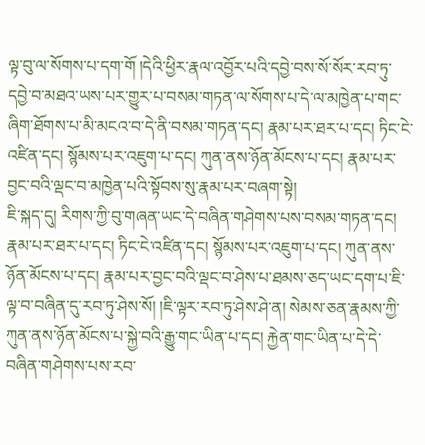ལྟ་བུ་ལ་སོགས་པ་དག་གོ །དེའི་ཕྱིར་རྣལ་འབྱོར་པའི་དབྱེ་བས་སོ་སོར་རབ་ཏུ་དབྱེ་བ་མཐའ་ཡས་པར་གྱུར་པ་བསམ་གཏན་ལ་སོགས་པ་དེ་ལ་མཁྱེན་པ་གང་ཞིག་ཐོགས་པ་མི་མངའ་བ་དེ་ནི་བསམ་གཏན་དང། རྣམ་པར་ཐར་པ་དང། ཏིང་ངེ་འཛིན་དང། སྙོམས་པར་འཇུག་པ་དང། ཀུན་ནས་ཉོན་མོངས་པ་དང། རྣམ་པར་བྱང་བའི་ལྡང་བ་མཁྱེན་པའི་སྟོབས་སུ་རྣམ་པར་བཞག་སྟེ།
ཇི་སྐད་དུ། རིགས་ཀྱི་བུ་གཞན་ཡང་དེ་བཞིན་གཤེགས་པས་བསམ་གཏན་དང། རྣམ་པར་ཐར་པ་དང། ཏིང་ངེ་འཛིན་དང། སྙོམས་པར་འཇུག་པ་དང། ཀུན་ནས་ཉོན་མོངས་པ་དང། རྣམ་པར་བྱང་བའི་ལྡང་བ་ཤེས་པ་ཐམས་ཅད་ཡང་དག་པ་ཇི་ལྟ་བ་བཞིན་དུ་རབ་ཏུ་ཤེས་སོ། །ཇི་ལྟར་རབ་ཏུ་ཤེས་ཤེ་ན། སེམས་ཅན་རྣམས་ཀྱི་ཀུན་ནས་ཉོན་མོངས་པ་སྐྱེ་བའི་རྒྱུ་གང་ཡིན་པ་དང། རྐྱེན་གང་ཡིན་པ་དེ་དེ་བཞིན་གཤེགས་པས་རབ་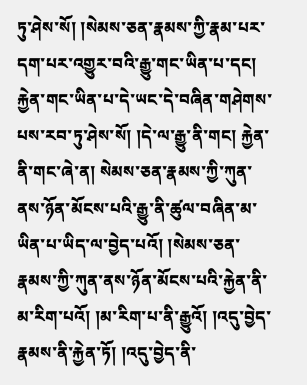ཏུ་ཤེས་སོ། །སེམས་ཅན་རྣམས་ཀྱི་རྣམ་པར་དག་པར་འགྱུར་བའི་རྒྱུ་གང་ཡིན་པ་དང། རྐྱེན་གང་ཡིན་པ་དེ་ཡང་དེ་བཞིན་གཤེགས་པས་རབ་ཏུ་ཤེས་སོ། །དེ་ལ་རྒྱུ་ནི་གང། རྐྱེན་ནི་གང་ཞེ་ན། སེམས་ཅན་རྣམས་ཀྱི་ཀུན་ནས་ཉོན་མོངས་པའི་རྒྱུ་ནི་ཚུལ་བཞིན་མ་ཡིན་པ་ཡིད་ལ་བྱེད་པའོ། །སེམས་ཅན་རྣམས་ཀྱི་ཀུན་ནས་ཉོན་མོངས་པའི་རྐྱེན་ནི་མ་རིག་པའོ། །མ་རིག་པ་ནི་རྒྱུའོ། །འདུ་བྱེད་རྣམས་ནི་རྐྱེན་ཏོ། །འདུ་བྱེད་ནི་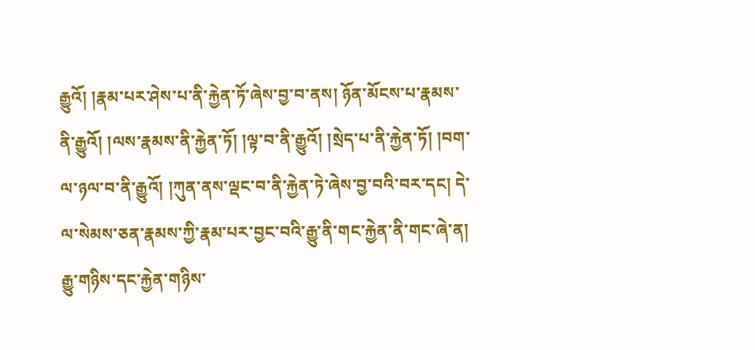རྒྱུའོ། །རྣམ་པར་ཤེས་པ་ནི་རྐྱེན་ཏོ་ཞེས་བྱ་བ་ནས། ཉོན་མོངས་པ་རྣམས་ནི་རྒྱུའོ། །ལས་རྣམས་ནི་རྐྱེན་ཏོ། །ལྟ་བ་ནི་རྒྱུའོ། །སྲེད་པ་ནི་རྐྱེན་ཏོ། །བག་ལ་ཉལ་བ་ནི་རྒྱུའོ། །ཀུན་ནས་ལྡང་བ་ནི་རྐྱེན་ཏེ་ཞེས་བྱ་བའི་བར་དང། དེ་ལ་སེམས་ཅན་རྣམས་ཀྱི་རྣམ་པར་བྱང་བའི་རྒྱུ་ནི་གང་རྐྱེན་ནི་གང་ཞེ་ན། རྒྱུ་གཉིས་དང་རྐྱེན་གཉིས་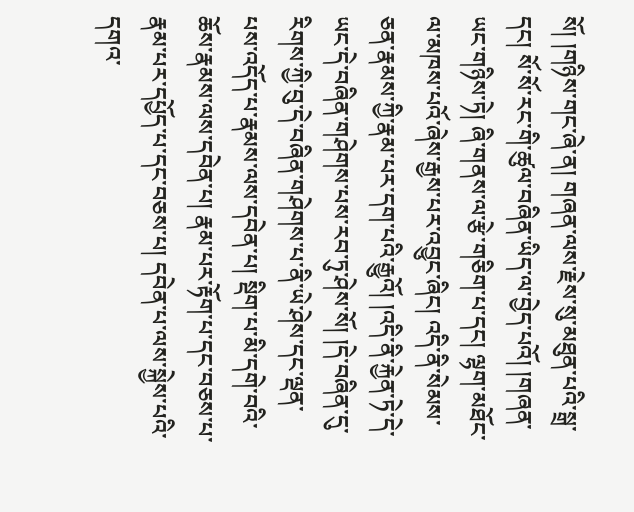སོ། །གཉིས་གང་ཞེ་ན། གཞན་ལས་རྗེས་སུ་མཐུན་པའི་སྒྲ་དང། སོ་སོ་རང་གི་ཚུལ་བཞིན་ཡིད་ལ་བྱེད་པའོ། །གཞན་ཡང་གཉིས་ཏེ། ཞི་གནས་ལ་རྩེ་གཅིག་པ་དང། ལྷག་མཐོང་ལ་མཁས་པའོ་ཞེས་རྒྱས་པར་འབྱུང་ཞིང། འདི་ནི་སེམས་ཅན་རྣམས་ཀྱི་རྣམ་པར་དག་པའི་རྒྱུའོ། །འདི་ནི་རྐྱེན་ཏེ་དེ་ཡང་དེ་བཞིན་གཤེགས་པས་རབ་ཏུ་ཤེས་སོ། །དེ་བཞིན་དུ་རིགས་ཀྱི་བུ་དེ་བཞིན་གཤེགས་པ་ནི་ཡེ་ཤེས་དང་ལྡན་པས་འདོད་པ་རྣམས་ལས་དབེན་པ། སྡིག་པ་མི་དགེ་བའི་ཆོས་རྣམས་ལས་དབེན་པ། རྣམ་པར་རྟོག་པ་དང་བཅས་པ་རྣམ་པར་དཔྱོད་པ་དང་བཅས་པ། དབེན་པ་ལས་སྐྱེས་པའི་དགའ་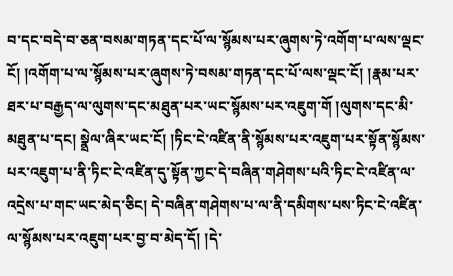བ་དང་བདེ་བ་ཅན་བསམ་གཏན་དང་པོ་ལ་སྙོམས་པར་ཞུགས་ཏེ་འགོག་པ་ལས་ལྡང་ངོ། །འགོག་པ་ལ་སྙོམས་པར་ཞུགས་ཏེ་བསམ་གཏན་དང་པོ་ལས་ལྡང་ངོ། །རྣམ་པར་ཐར་པ་བརྒྱད་ལ་ལུགས་དང་མཐུན་པར་ཡང་སྙོམས་པར་འཇུག་གོ །ལུགས་དང་མི་མཐུན་པ་དང། སྣྲེལ་ཞིར་ཡང་ངོ། །ཏིང་ངེ་འཛིན་ནི་སྙོམས་པར་འཇུག་པར་སྟོན་སྙོམས་པར་འཇུག་པ་ནི་ཏིང་ངེ་འཛིན་དུ་སྟོན་ཀྱང་དེ་བཞིན་གཤེགས་པའི་ཏིང་ངེ་འཛིན་ལ་འདྲེས་པ་གང་ཡང་མེད་ཅིང། དེ་བཞིན་གཤེགས་པ་ལ་ནི་དམིགས་པས་ཏིང་ངེ་འཛིན་ལ་སྙོམས་པར་འཇུག་པར་བྱ་བ་མེད་དོ། །དེ་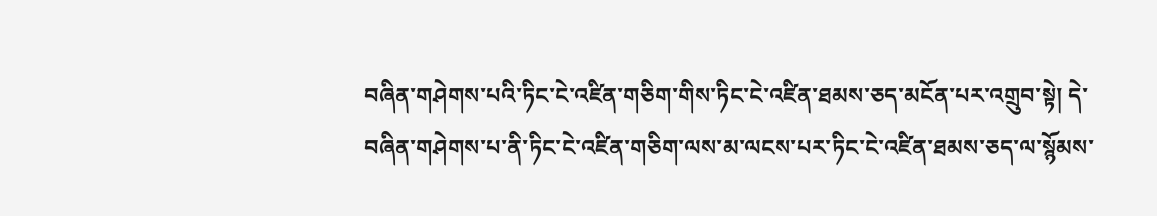བཞིན་གཤེགས་པའི་ཏིང་ངེ་འཛིན་གཅིག་གིས་ཏིང་ངེ་འཛིན་ཐམས་ཅད་མངོན་པར་འགྲུབ་སྟེ། དེ་བཞིན་གཤེགས་པ་ནི་ཏིང་ངེ་འཛིན་གཅིག་ལས་མ་ལངས་པར་ཏིང་ངེ་འཛིན་ཐམས་ཅད་ལ་སྙོམས་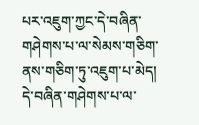པར་འཇུག་ཀྱང་དེ་བཞིན་གཤེགས་པ་ལ་སེམས་གཅིག་ནས་གཅིག་ཏུ་འཇུག་པ་མེད། དེ་བཞིན་གཤེགས་པ་ལ་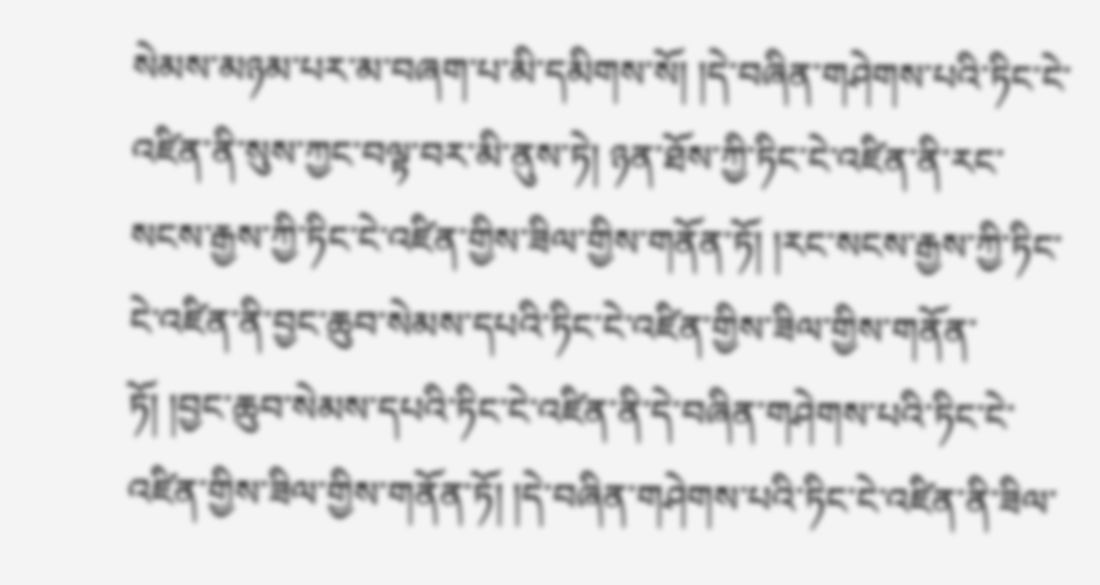སེམས་མཉམ་པར་མ་བཞག་པ་མི་དམིགས་སོ། །དེ་བཞིན་གཤེགས་པའི་ཏིང་ངེ་འཛིན་ནི་སུས་ཀྱང་བལྟ་བར་མི་ནུས་ཏེ། ཉན་ཐོས་ཀྱི་ཏིང་ངེ་འཛིན་ནི་རང་སངས་རྒྱས་ཀྱི་ཏིང་ངེ་འཛིན་གྱིས་ཟིལ་གྱིས་གནོན་ཏོ། །རང་སངས་རྒྱས་ཀྱི་ཏིང་ངེ་འཛིན་ནི་བྱང་ཆུབ་སེམས་དཔའི་ཏིང་ངེ་འཛིན་གྱིས་ཟིལ་གྱིས་གནོན་ཏོ། །བྱང་ཆུབ་སེམས་དཔའི་ཏིང་ངེ་འཛིན་ནི་དེ་བཞིན་གཤེགས་པའི་ཏིང་ངེ་འཛིན་གྱིས་ཟིལ་གྱིས་གནོན་ཏོ། །དེ་བཞིན་གཤེགས་པའི་ཏིང་ངེ་འཛིན་ནི་ཟིལ་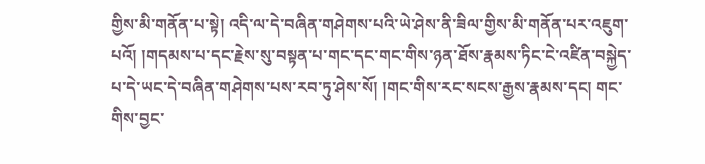གྱིས་མི་གནོན་པ་སྟེ། འདི་ལ་དེ་བཞིན་གཤེགས་པའི་ཡེ་ཤེས་ནི་ཟིལ་གྱིས་མི་གནོན་པར་འཇུག་པའོ། །གདམས་པ་དང་རྗེས་སུ་བསྟན་པ་གང་དང་གང་གིས་ཉན་ཐོས་རྣམས་ཏིང་ངེ་འཛིན་བསྐྱེད་པ་དེ་ཡང་དེ་བཞིན་གཤེགས་པས་རབ་ཏུ་ཤེས་སོ། །གང་གིས་རང་སངས་རྒྱས་རྣམས་དང། གང་གིས་བྱང་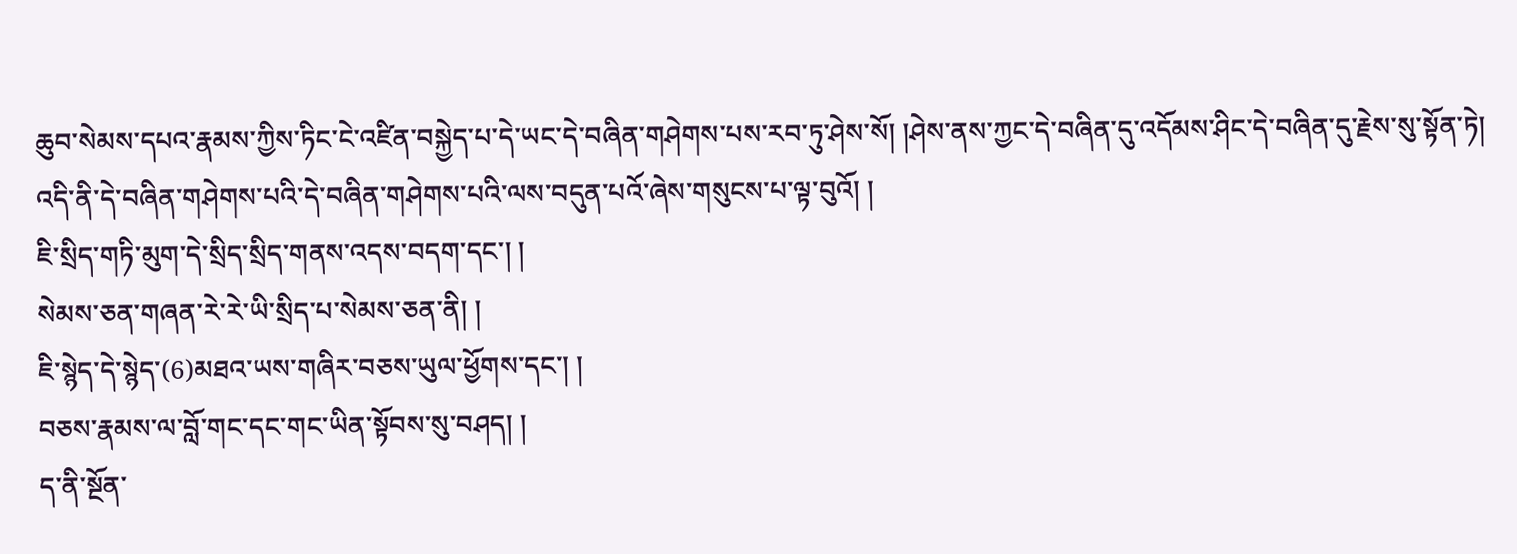ཆུབ་སེམས་དཔའ་རྣམས་ཀྱིས་ཏིང་ངེ་འཛིན་བསྐྱེད་པ་དེ་ཡང་དེ་བཞིན་གཤེགས་པས་རབ་ཏུ་ཤེས་སོ། །ཤེས་ནས་ཀྱང་དེ་བཞིན་དུ་འདོམས་ཤིང་དེ་བཞིན་དུ་རྗེས་སུ་སྟོན་ཏེ། འདི་ནི་དེ་བཞིན་གཤེགས་པའི་དེ་བཞིན་གཤེགས་པའི་ལས་བདུན་པའོ་ཞེས་གསུངས་པ་ལྟ་བུའོ། །
ཇི་སྲིད་གཏི་མུག་དེ་སྲིད་སྲིད་གནས་འདས་བདག་དང་། །
སེམས་ཅན་གཞན་རེ་རེ་ཡི་སྲིད་པ་སེམས་ཅན་ནི། །
ཇི་སྙེད་དེ་སྙེད་(6)མཐའ་ཡས་གཞིར་བཅས་ཡུལ་ཕྱོགས་དང་། །
བཅས་རྣམས་ལ་བློ་གང་དང་གང་ཡིན་སྟོབས་སུ་བཤད། །
ད་ནི་སྔོན་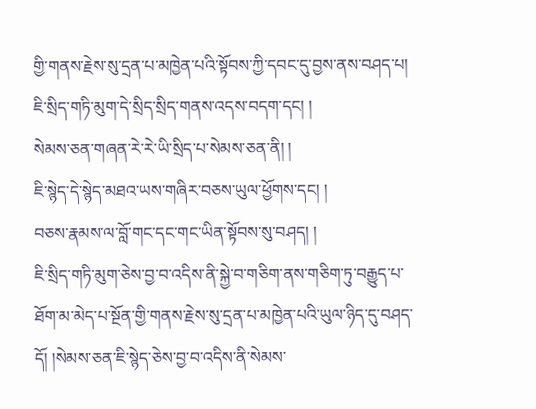གྱི་གནས་རྗེས་སུ་དྲན་པ་མཁྱེན་པའི་སྟོབས་ཀྱི་དབང་དུ་བྱས་ནས་བཤད་པ།
ཇི་སྲིད་གཏི་མུག་དེ་སྲིད་སྲིད་གནས་འདས་བདག་དང། །
སེམས་ཅན་གཞན་རེ་རེ་ཡི་སྲིད་པ་སེམས་ཅན་ནི། །
ཇི་སྙེད་དེ་སྙེད་མཐའ་ཡས་གཞིར་བཅས་ཡུལ་ཕྱོགས་དང། །
བཅས་རྣམས་ལ་བློ་གང་དང་གང་ཡིན་སྟོབས་སུ་བཤད། །
ཇི་སྲིད་གཏི་མུག་ཅེས་བྱ་བ་འདིས་ནི་སྐྱེ་བ་གཅིག་ནས་གཅིག་ཏུ་བརྒྱུད་པ་ཐོག་མ་མེད་པ་སྔོན་གྱི་གནས་རྗེས་སུ་དྲན་པ་མཁྱེན་པའི་ཡུལ་ཉིད་དུ་བཤད་དོ། །སེམས་ཅན་ཇི་སྙེད་ཅེས་བྱ་བ་འདིས་ནི་སེམས་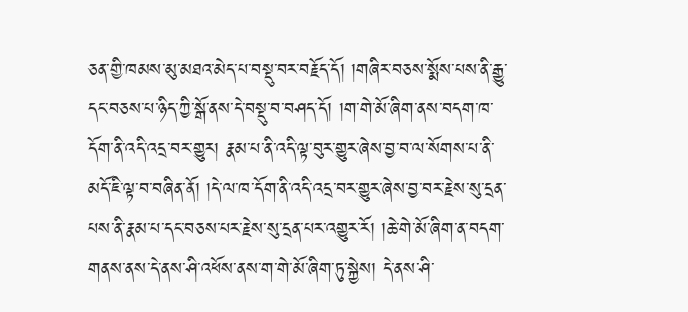ཅན་གྱི་ཁམས་མུ་མཐའ་མེད་པ་བསྡུ་བར་བརྗོད་དོ། །གཞིར་བཅས་སྨོས་པས་ནི་རྒྱུ་དང་བཅས་པ་ཉིད་ཀྱི་སྒོ་ནས་དེ་བསྡུ་བ་བཤད་དོ། །ག་གེ་མོ་ཞིག་ནས་བདག་ཁ་དོག་ནི་འདི་འདྲ་བར་གྱུར། རྣམ་པ་ནི་འདི་ལྟ་བུར་གྱུར་ཞེས་བྱ་བ་ལ་སོགས་པ་ནི་མདོ་ཇི་ལྟ་བ་བཞིན་ནོ། །དེ་ལ་ཁ་དོག་ནི་འདི་འདྲ་བར་གྱུར་ཞེས་བྱ་བར་རྗེས་སུ་དྲན་པས་ནི་རྣམ་པ་དང་བཅས་པར་རྗེས་སུ་དྲན་པར་འགྱུར་རོ། །ཆེ་གེ་མོ་ཞིག་ན་བདག་གནས་ནས་དེ་ནས་ཤི་འཕོས་ནས་ག་གེ་མོ་ཞིག་ཏུ་སྐྱེས། དེ་ནས་ཤི་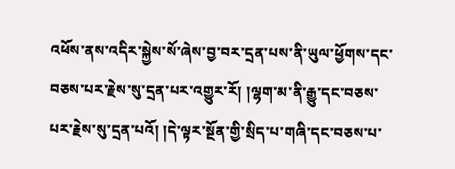འཕོས་ནས་འདིར་སྐྱེས་སོ་ཞེས་བྱ་བར་དྲན་པས་ནི་ཡུལ་ཕྱོགས་དང་བཅས་པར་རྗེས་སུ་དྲན་པར་འགྱུར་རོ། །ལྷག་མ་ནི་རྒྱུ་དང་བཅས་པར་རྗེས་སུ་དྲན་པའོ། །དེ་ལྟར་སྔོན་གྱི་སྲིད་པ་གཞི་དང་བཅས་པ་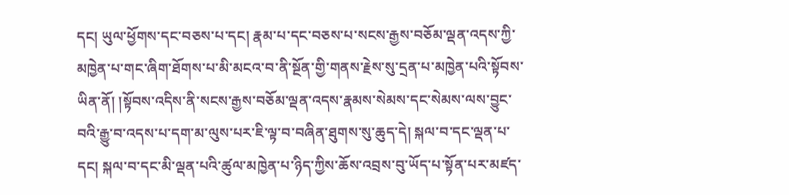དང། ཡུལ་ཕྱོགས་དང་བཅས་པ་དང། རྣམ་པ་དང་བཅས་པ་སངས་རྒྱས་བཅོམ་ལྡན་འདས་ཀྱི་མཁྱེན་པ་གང་ཞིག་ཐོགས་པ་མི་མངའ་བ་ནི་སྔོན་གྱི་གནས་རྗེས་སུ་དྲན་པ་མཁྱེན་པའི་སྟོབས་ཡིན་ནོ། །སྟོབས་འདིས་ནི་སངས་རྒྱས་བཅོམ་ལྡན་འདས་རྣམས་སེམས་དང་སེམས་ལས་བྱུང་བའི་རྒྱུ་བ་འདས་པ་དག་མ་ལུས་པར་ཇི་ལྟ་བ་བཞིན་ཐུགས་སུ་ཆུད་དེ། སྐལ་བ་དང་ལྡན་པ་དང། སྐལ་བ་དང་མི་ལྡན་པའི་ཚུལ་མཁྱེན་པ་ཉིད་ཀྱིས་ཆོས་འབྲས་བུ་ཡོད་པ་སྟོན་པར་མཛད་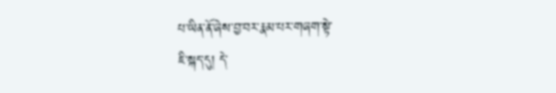པ་ཡིན་ནོ་ཞེས་བྱ་བར་རྣམ་པར་གཞག་སྟེ་
ཇི་སྐད་དུ། དེ་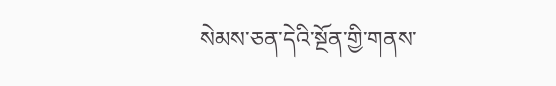སེམས་ཅན་དེའི་སྔོན་གྱི་གནས་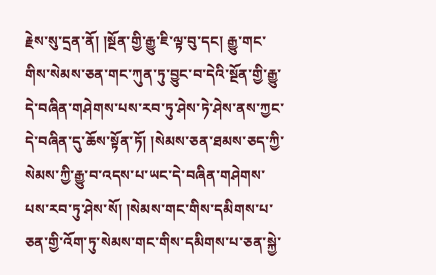རྗེས་སུ་དྲན་ནོ། །སྔོན་གྱི་རྒྱུ་ཇི་ལྟ་བུ་དང། རྒྱུ་གང་གིས་སེམས་ཅན་གང་ཀུན་ཏུ་བྱུང་བ་དེའི་སྔོན་གྱི་རྒྱུ་དེ་བཞིན་གཤེགས་པས་རབ་ཏུ་ཤེས་ཏེ་ཤེས་ནས་ཀྱང་དེ་བཞིན་དུ་ཆོས་སྟོན་ཏོ། །སེམས་ཅན་ཐམས་ཅད་ཀྱི་སེམས་ཀྱི་རྒྱུ་བ་འདས་པ་ཡང་དེ་བཞིན་གཤེགས་པས་རབ་ཏུ་ཤེས་སོ། །སེམས་གང་གིས་དམིགས་པ་ཅན་གྱི་འོག་ཏུ་སེམས་གང་གིས་དམིགས་པ་ཅན་སྐྱེ་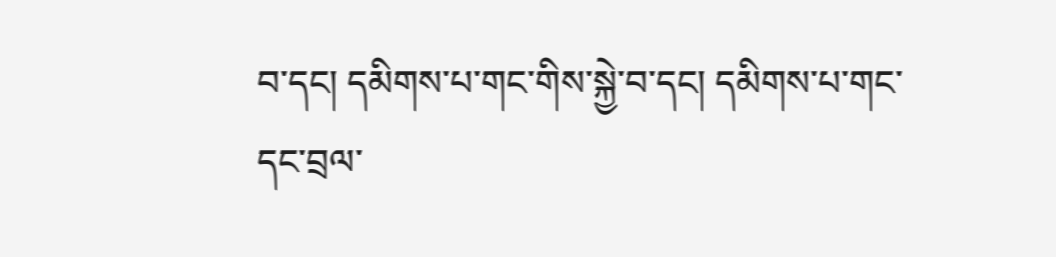བ་དང། དམིགས་པ་གང་གིས་སྐྱེ་བ་དང། དམིགས་པ་གང་དང་བྲལ་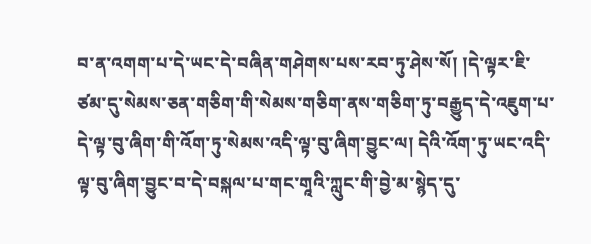བ་ན་འགག་པ་དེ་ཡང་དེ་བཞིན་གཤེགས་པས་རབ་ཏུ་ཤེས་སོ། །དེ་ལྟར་ཇི་ཙམ་དུ་སེམས་ཅན་གཅིག་གི་སེམས་གཅིག་ནས་གཅིག་ཏུ་བརྒྱུད་དེ་འཇུག་པ་དེ་ལྟ་བུ་ཞིག་གི་འོག་ཏུ་སེམས་འདི་ལྟ་བུ་ཞིག་བྱུང་ལ། དེའི་འོག་ཏུ་ཡང་འདི་ལྟ་བུ་ཞིག་བྱུང་བ་དེ་བསྐལ་པ་གང་གཱའི་ཀླུང་གི་བྱེ་མ་སྙེད་དུ་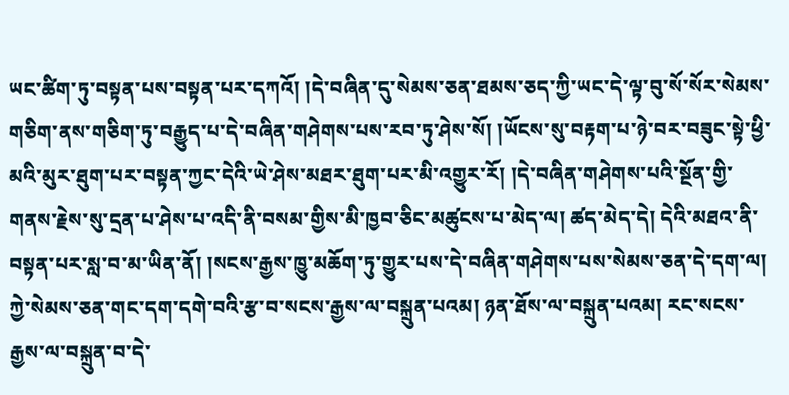ཡང་ཚིག་ཏུ་བསྟན་པས་བསྟན་པར་དཀའོ། །དེ་བཞིན་དུ་སེམས་ཅན་ཐམས་ཅད་ཀྱི་ཡང་དེ་ལྟ་བུ་སོ་སོར་སེམས་གཅིག་ནས་གཅིག་ཏུ་བརྒྱུད་པ་དེ་བཞིན་གཤེགས་པས་རབ་ཏུ་ཤེས་སོ། །ཡོངས་སུ་བརྟག་པ་ཉེ་བར་བཟུང་སྟེ་ཕྱི་མའི་མུར་ཐུག་པར་བསྟན་ཀྱང་དེའི་ཡེ་ཤེས་མཐར་ཐུག་པར་མི་འགྱུར་རོ། །དེ་བཞིན་གཤེགས་པའི་སྔོན་གྱི་གནས་རྗེས་སུ་དྲན་པ་ཤེས་པ་འདི་ནི་བསམ་གྱིས་མི་ཁྱབ་ཅིང་མཚུངས་པ་མེད་ལ། ཚད་མེད་དེ། དེའི་མཐའ་ནི་བསྟན་པར་སླ་བ་མ་ཡིན་ནོ། །སངས་རྒྱས་ཁྱུ་མཆོག་ཏུ་གྱུར་པས་དེ་བཞིན་གཤེགས་པས་སེམས་ཅན་དེ་དག་ལ། ཀྱེ་སེམས་ཅན་གང་དག་དགེ་བའི་རྩ་བ་སངས་རྒྱས་ལ་བསྐྲུན་པའམ། ཉན་ཐོས་ལ་བསྐྲུན་པའམ། རང་སངས་རྒྱས་ལ་བསྐྲུན་བ་དེ་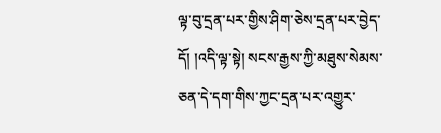ལྟ་བུ་དྲན་པར་གྱིས་ཤིག་ཅེས་དྲན་པར་བྱེད་དོ། །འདི་ལྟ་སྟེ། སངས་རྒྱས་ཀྱི་མཐུས་སེམས་ཅན་དེ་དག་གིས་ཀྱང་དྲན་པར་འགྱུར་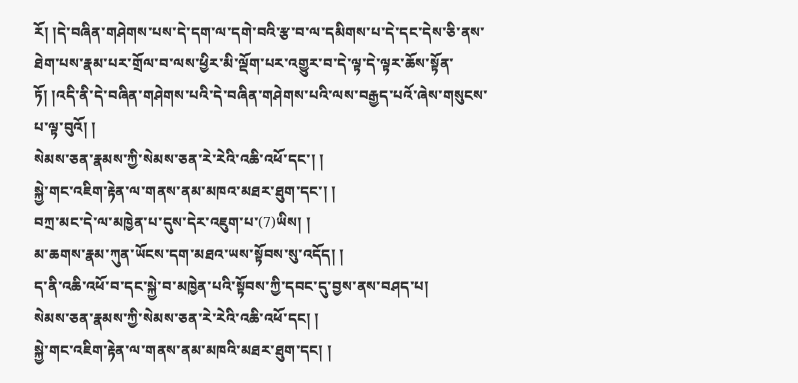རོ། །དེ་བཞིན་གཤེགས་པས་དེ་དག་ལ་དགེ་བའི་རྩ་བ་ལ་དམིགས་པ་དེ་དང་དེས་ཅི་ནས་ཐེག་པས་རྣམ་པར་གྲོལ་བ་ལས་ཕྱིར་མི་ལྡོག་པར་འགྱུར་བ་དེ་ལྟ་དེ་ལྟར་ཆོས་སྟོན་ཏོ། །འདི་ནི་དེ་བཞིན་གཤེགས་པའི་དེ་བཞིན་གཤེགས་པའི་ལས་བརྒྱད་པའོ་ཞེས་གསུངས་པ་ལྟ་བུའོ། །
སེམས་ཅན་རྣམས་ཀྱི་སེམས་ཅན་རེ་རེའི་འཆི་འཕོ་དང་། །
སྐྱེ་གང་འཇིག་རྟེན་ལ་གནས་ནམ་མཁའ་མཐར་ཐུག་དང་། །
བཀྲ་མང་དེ་ལ་མཁྱེན་པ་དུས་དེར་འཇུག་པ་(7)ཡིས། །
མ་ཆགས་རྣམ་ཀུན་ཡོངས་དག་མཐའ་ཡས་སྟོབས་སུ་འདོད། །
ད་ནི་འཆི་འཕོ་བ་དང་སྐྱེ་བ་མཁྱེན་པའི་སྟོབས་ཀྱི་དབང་དུ་བྱས་ནས་བཤད་པ།
སེམས་ཅན་རྣམས་ཀྱི་སེམས་ཅན་རེ་རེའི་འཆི་འཕོ་དང། །
སྐྱེ་གང་འཇིག་རྟེན་ལ་གནས་ནམ་མཁའི་མཐར་ཐུག་དང། །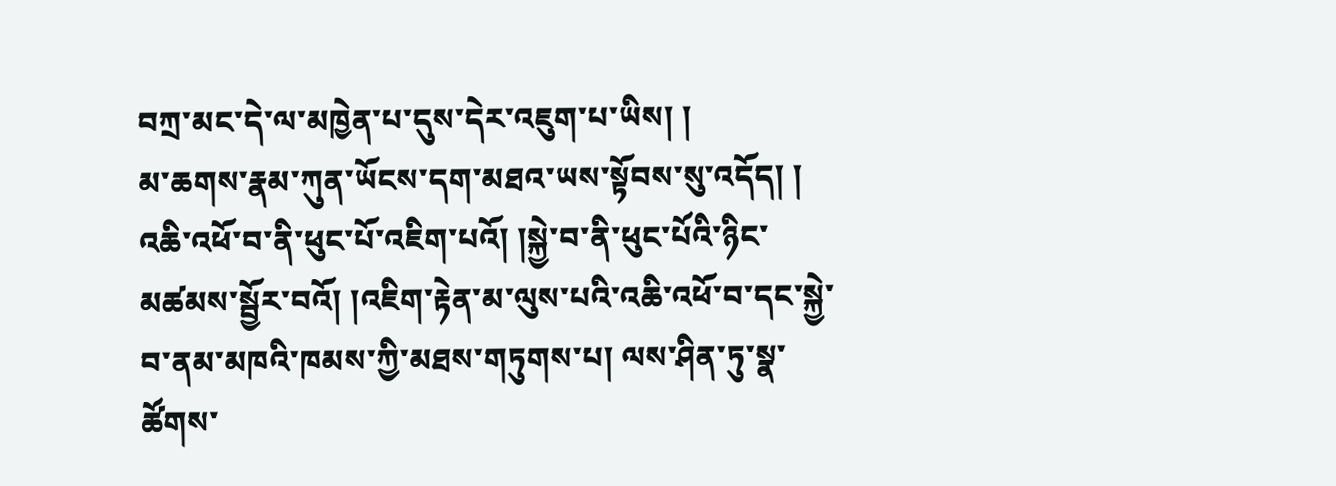བཀྲ་མང་དེ་ལ་མཁྱེན་པ་དུས་དེར་འཇུག་པ་ཡིས། །
མ་ཆགས་རྣམ་ཀུན་ཡོངས་དག་མཐའ་ཡས་སྟོབས་སུ་འདོད། །
འཆི་འཕོ་བ་ནི་ཕུང་པོ་འཇིག་པའོ། །སྐྱེ་བ་ནི་ཕུང་པོའི་ཉིང་མཚམས་སྦྱོར་བའོ། །འཇིག་རྟེན་མ་ལུས་པའི་འཆི་འཕོ་བ་དང་སྐྱེ་བ་ནམ་མཁའི་ཁམས་ཀྱི་མཐས་གཏུགས་པ། ལས་ཤིན་ཏུ་སྣ་ཚོགས་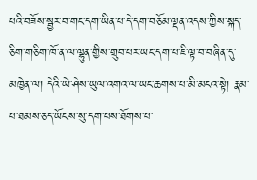པའི་བཟོས་སྦྱར་བ་གང་དག་ཡིན་པ་དེ་དག་བཅོམ་ལྡན་འདས་ཀྱིས་སྐད་ཅིག་གཅིག་ཁོ་ན་ལ་ལྷུན་གྱིས་གྲུབ་པར་ཡང་དག་པ་ཇི་ལྟ་བ་བཞིན་དུ་མཁྱེན་ལ། དེའི་ཡེ་ཤེས་ཡུལ་འགའ་ལ་ཡང་ཆགས་པ་མི་མངའ་སྟེ། རྣམ་པ་ཐམས་ཅད་ཡོངས་སུ་དག་པས་ཐོགས་པ་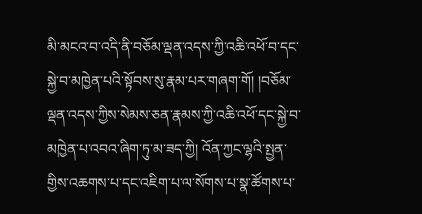མི་མངའ་བ་འདི་ནི་བཅོམ་ལྡན་འདས་ཀྱི་འཆི་འཕོ་བ་དང་སྐྱེ་བ་མཁྱེན་པའི་སྟོབས་སུ་རྣམ་པར་གཞག་གོ། །བཅོམ་ལྡན་འདས་ཀྱིས་སེམས་ཅན་རྣམས་ཀྱི་འཆི་འཕོ་དང་སྐྱེ་བ་མཁྱེན་པ་འབའ་ཞིག་ཏུ་མ་ཟད་ཀྱི། འོན་ཀྱང་ལྷའི་སྤྱན་གྱིས་འཆགས་པ་དང་འཇིག་པ་ལ་སོགས་པ་སྣ་ཚོགས་པ་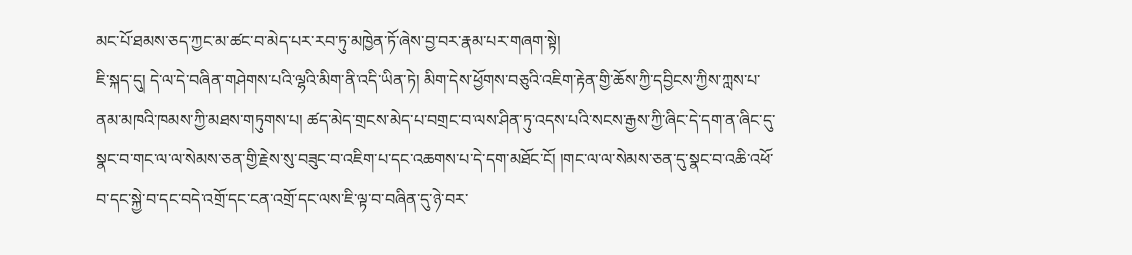མང་པོ་ཐམས་ཅད་ཀྱང་མ་ཚང་བ་མེད་པར་རབ་ཏུ་མཁྱེན་ཏོ་ཞེས་བྱ་བར་རྣམ་པར་གཞག་སྟེ།
ཇི་སྐད་དུ། དེ་ལ་དེ་བཞིན་གཤེགས་པའི་ལྷའི་མིག་ནི་འདི་ཡིན་ཏེ། མིག་དེས་ཕྱོགས་བཅུའི་འཇིག་རྟེན་གྱི་ཆོས་ཀྱི་དབྱིངས་ཀྱིས་ཀླས་པ་ནམ་མཁའི་ཁམས་ཀྱི་མཐས་གཏུགས་པ། ཚད་མེད་གྲངས་མེད་པ་བགྲང་བ་ལས་ཤིན་ཏུ་འདས་པའི་སངས་རྒྱས་ཀྱི་ཞིང་དེ་དག་ན་ཞིང་དུ་སྣང་བ་གང་ལ་ལ་སེམས་ཅན་གྱི་རྗེས་སུ་བཟུང་བ་འཇིག་པ་དང་འཆགས་པ་དེ་དག་མཐོང་ངོ། །གང་ལ་ལ་སེམས་ཅན་དུ་སྣང་བ་འཆི་འཕོ་བ་དང་སྐྱེ་བ་དང་བདེ་འགྲོ་དང་ངན་འགྲོ་དང་ལས་ཇི་ལྟ་བ་བཞིན་དུ་ཉེ་བར་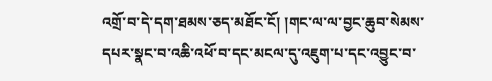འགྲོ་བ་དེ་དག་ཐམས་ཅད་མཐོང་ངོ། །གང་ལ་ལ་བྱང་ཆུབ་སེམས་དཔར་སྣང་བ་འཆི་འཕོ་བ་དང་མངལ་དུ་འཇུག་པ་དང་འབྱུང་བ་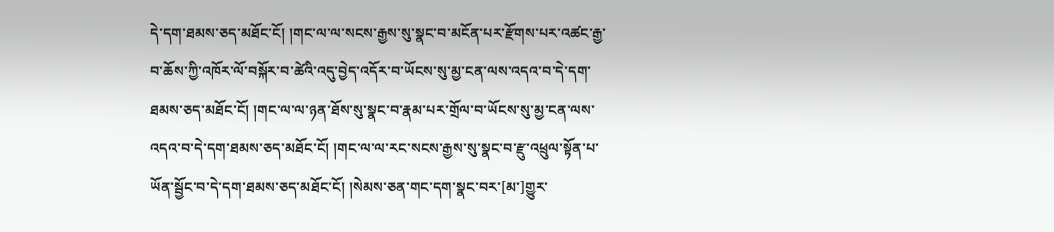དེ་དག་ཐམས་ཅད་མཐོང་ངོ། །གང་ལ་ལ་སངས་རྒྱས་སུ་སྣང་བ་མངོན་པར་རྫོགས་པར་འཚང་རྒྱ་བ་ཆོས་ཀྱི་འཁོར་ལོ་བསྐོར་བ་ཚེའི་འདུ་བྱེད་འདོར་བ་ཡོངས་སུ་མྱ་ངན་ལས་འདའ་བ་དེ་དག་ཐམས་ཅད་མཐོང་ངོ། །གང་ལ་ལ་ཉན་ཐོས་སུ་སྣང་བ་རྣམ་པར་གྲོལ་བ་ཡོངས་སུ་མྱ་ངན་ལས་འདའ་བ་དེ་དག་ཐམས་ཅད་མཐོང་ངོ། །གང་ལ་ལ་རང་སངས་རྒྱས་སུ་སྣང་བ་རྫུ་འཕྲུལ་སྟོན་པ་ཡོན་སྦྱོང་བ་དེ་དག་ཐམས་ཅད་མཐོང་ངོ། །སེམས་ཅན་གང་དག་སྣང་བར་[མ་]གྱུར་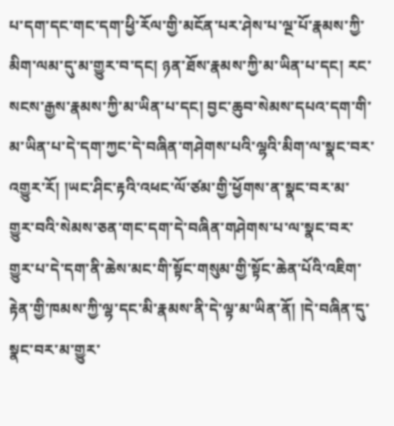པ་དག་དང་གང་དག་ཕྱི་རོལ་གྱི་མངོན་པར་ཤེས་པ་ལྔ་པོ་རྣམས་ཀྱི་མིག་ལམ་དུ་མ་གྱུར་བ་དང། ཉན་ཐོས་རྣམས་ཀྱི་མ་ཡིན་པ་དང། རང་སངས་རྒྱས་རྣམས་ཀྱི་མ་ཡིན་པ་དང། བྱང་ཆུབ་སེམས་དཔའ་དག་གི་མ་ཡིན་པ་དེ་དག་ཀྱང་དེ་བཞིན་གཤེགས་པའི་ལྷའི་མིག་ལ་སྣང་བར་འགྱུར་རོ། །ཡང་ཤིང་རྟའི་འཕང་ལོ་ཙམ་གྱི་ཕྱོགས་ན་སྣང་བར་མ་གྱུར་བའི་སེམས་ཅན་གང་དག་དེ་བཞིན་གཤེགས་པ་ལ་སྣང་བར་གྱུར་པ་དེ་དག་ནི་ཆེས་མང་གི་སྟོང་གསུམ་གྱི་སྟོང་ཆེན་པོའི་འཇིག་རྟེན་གྱི་ཁམས་ཀྱི་ལྷ་དང་མི་རྣམས་ནི་དེ་ལྟ་མ་ཡིན་ནོ། །དེ་བཞིན་དུ་སྣང་བར་མ་གྱུར་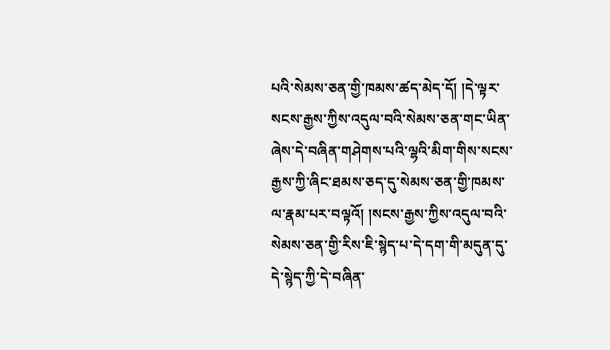པའི་སེམས་ཅན་གྱི་ཁམས་ཚད་མེད་དོ། །དེ་ལྟར་སངས་རྒྱས་ཀྱིས་འདུལ་བའི་སེམས་ཅན་གང་ཡིན་ཞེས་དེ་བཞིན་གཤེགས་པའི་ལྷའི་མིག་གིས་སངས་རྒྱས་ཀྱི་ཞིང་ཐམས་ཅད་དུ་སེམས་ཅན་གྱི་ཁམས་ལ་རྣམ་པར་བལྟའོ། །སངས་རྒྱས་ཀྱིས་འདུལ་བའི་སེམས་ཅན་གྱི་རིས་ཇི་སྙེད་པ་དེ་དག་གི་མདུན་དུ་དེ་སྙེད་ཀྱི་དེ་བཞིན་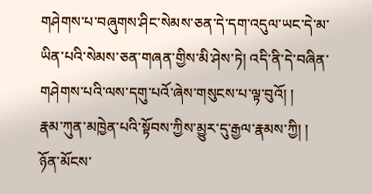གཤེགས་པ་བཞུགས་ཤིང་སེམས་ཅན་དེ་དག་འདུལ་ཡང་དེ་མ་ཡིན་པའི་སེམས་ཅན་གཞན་གྱིས་མི་ཤེས་ཏེ། འདི་ནི་དེ་བཞིན་གཤེགས་པའི་ལས་དགུ་པའོ་ཞེས་གསུངས་པ་ལྟ་བུའོ། །
རྣམ་ཀུན་མཁྱེན་པའི་སྟོབས་ཀྱིས་མྱུར་དུ་རྒྱལ་རྣམས་ཀྱི། །
ཉོན་མོངས་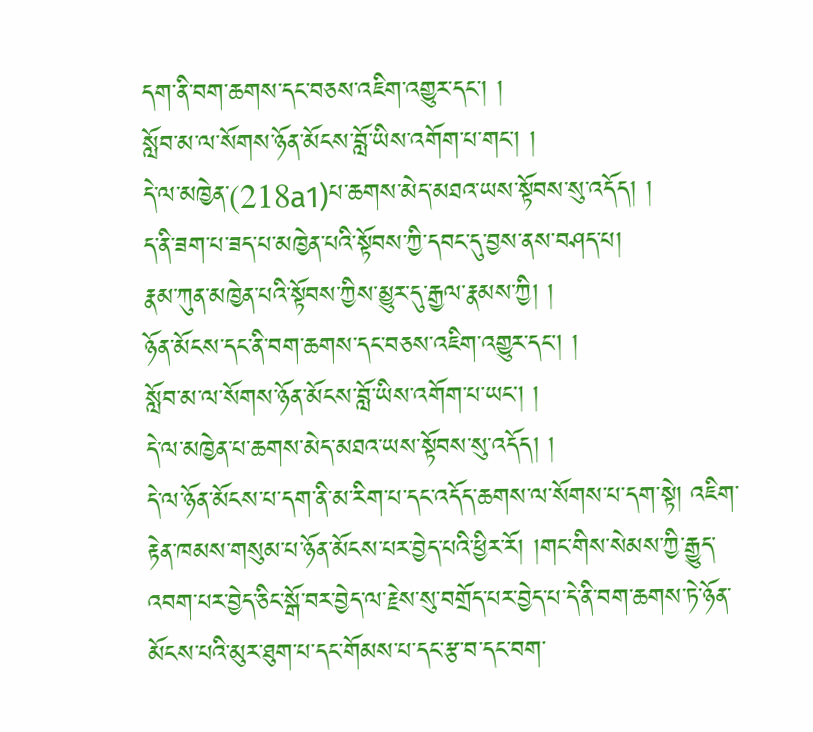དག་ནི་བག་ཆགས་དང་བཅས་འཇིག་འགྱུར་དང་། །
སློབ་མ་ལ་སོགས་ཉོན་མོངས་བློ་ཡིས་འགོག་པ་གང་། །
དེ་ལ་མཁྱེན་(218a1)པ་ཆགས་མེད་མཐའ་ཡས་སྟོབས་སུ་འདོད། །
ད་ནི་ཟག་པ་ཟད་པ་མཁྱེན་པའི་སྟོབས་ཀྱི་དབང་དུ་བྱས་ནས་བཤད་པ།
རྣམ་ཀུན་མཁྱེན་པའི་སྟོབས་ཀྱིས་མྱུར་དུ་རྒྱལ་རྣམས་ཀྱི། །
ཉོན་མོངས་དང་ནི་བག་ཆགས་དང་བཅས་འཇིག་འགྱུར་དང། །
སློབ་མ་ལ་སོགས་ཉོན་མོངས་བློ་ཡིས་འགོག་པ་ཡང། །
དེ་ལ་མཁྱེན་པ་ཆགས་མེད་མཐའ་ཡས་སྟོབས་སུ་འདོད། །
དེ་ལ་ཉོན་མོངས་པ་དག་ནི་མ་རིག་པ་དང་འདོད་ཆགས་ལ་སོགས་པ་དག་སྟེ། འཇིག་རྟེན་ཁམས་གསུམ་པ་ཉོན་མོངས་པར་བྱེད་པའི་ཕྱིར་རོ། །གང་གིས་སེམས་ཀྱི་རྒྱུད་འབག་པར་བྱེད་ཅིང་སྒོ་བར་བྱེད་ལ་རྗེས་སུ་བགྲོད་པར་བྱེད་པ་དེ་ནི་བག་ཆགས་ཏེ་ཉོན་མོངས་པའི་མུར་ཐུག་པ་དང་གོམས་པ་དང་རྩ་བ་དང་བག་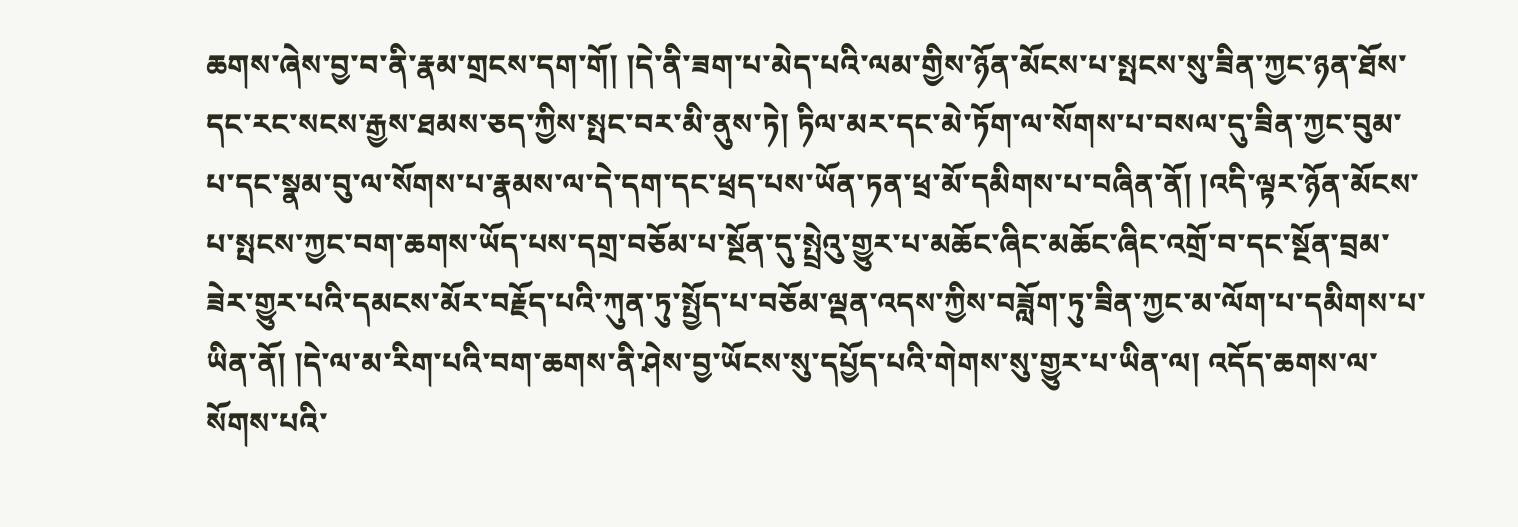ཆགས་ཞེས་བྱ་བ་ནི་རྣམ་གྲངས་དག་གོ། །དེ་ནི་ཟག་པ་མེད་པའི་ལམ་གྱིས་ཉོན་མོངས་པ་སྤངས་སུ་ཟིན་ཀྱང་ཉན་ཐོས་དང་རང་སངས་རྒྱས་ཐམས་ཅད་ཀྱིས་སྤང་བར་མི་ནུས་ཏེ། ཏིལ་མར་དང་མེ་ཏོག་ལ་སོགས་པ་བསལ་དུ་ཟིན་ཀྱང་བུམ་པ་དང་སྣམ་བུ་ལ་སོགས་པ་རྣམས་ལ་དེ་དག་དང་ཕྲད་པས་ཡོན་ཏན་ཕྲ་མོ་དམིགས་པ་བཞིན་ནོ། །འདི་ལྟར་ཉོན་མོངས་པ་སྤངས་ཀྱང་བག་ཆགས་ཡོད་པས་དགྲ་བཅོམ་པ་སྔོན་དུ་སྤྲེའུ་གྱུར་པ་མཆོང་ཞིང་མཆོང་ཞིང་འགྲོ་བ་དང་སྔོན་བྲམ་ཟེར་གྱུར་པའི་དམངས་མོར་བརྗོད་པའི་ཀུན་ཏུ་སྤྱོད་པ་བཅོམ་ལྡན་འདས་ཀྱིས་བཟློག་ཏུ་ཟིན་ཀྱང་མ་ལོག་པ་དམིགས་པ་ཡིན་ནོ། །དེ་ལ་མ་རིག་པའི་བག་ཆགས་ནི་ཤེས་བྱ་ཡོངས་སུ་དཔྱོད་པའི་གེགས་སུ་གྱུར་པ་ཡིན་ལ། འདོད་ཆགས་ལ་སོགས་པའི་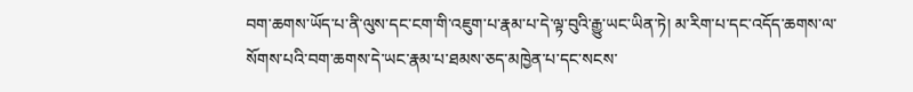བག་ཆགས་ཡོད་པ་ནི་ལུས་དང་ངག་གི་འཇུག་པ་རྣམ་པ་དེ་ལྟ་བུའི་རྒྱུ་ཡང་ཡིན་ཏེ། མ་རིག་པ་དང་འདོད་ཆགས་ལ་སོགས་པའི་བག་ཆགས་དེ་ཡང་རྣམ་པ་ཐམས་ཅད་མཁྱེན་པ་དང་སངས་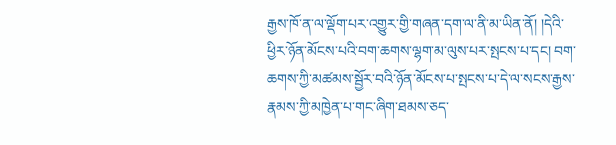རྒྱས་ཁོ་ན་ལ་ལྡོག་པར་འགྱུར་གྱི་གཞན་དག་ལ་ནི་མ་ཡིན་ནོ། །དེའི་ཕྱིར་ཉོན་མོངས་པའི་བག་ཆགས་ལྷག་མ་ལུས་པར་སྤངས་པ་དང། བག་ཆགས་ཀྱི་མཚམས་སྦྱོར་བའི་ཉོན་མོངས་པ་སྤངས་པ་དེ་ལ་སངས་རྒྱས་རྣམས་ཀྱི་མཁྱེན་པ་གང་ཞིག་ཐམས་ཅད་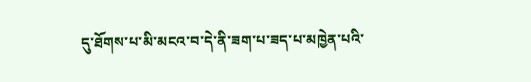དུ་ཐོགས་པ་མི་མངའ་བ་དེ་ནི་ཟག་པ་ཟད་པ་མཁྱེན་པའི་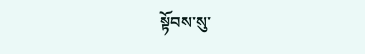སྟོབས་སུ་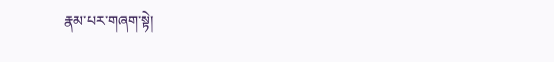རྣམ་པར་གཞག་སྟེ།